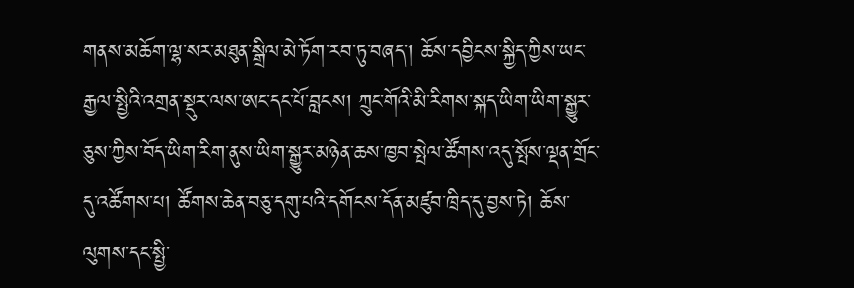གནས་མཆོག་ལྷ་སར་མཐུན་སྒྲིལ་མེ་ཏོག་རབ་ཏུ་བཞད་། ཆོས་དབྱིངས་སྐྱིད་ཀྱིས་ཡང་རྒྱལ་སྤྱིའི་འགྲན་སྡུར་ལས་ཨང་དང་པོ་བླངས། ཀྲུང་གོའི་མི་རིགས་སྐད་ཡིག་ཡིག་སྒྱུར་ཅུས་ཀྱིས་བོད་ཡིག་རིག་ནུས་ཡིག་སྒྱུར་མཉེན་ཆས་ཁྱབ་སྤེལ་ཚོགས་འདུ་སྤོས་ལྡན་གྲོང་དུ་འཚོགས་པ། ཚོགས་ཆེན་བཅུ་དགུ་པའི་དགོངས་དོན་མཛུབ་ཁྲིད་དུ་བྱས་ཏེ། ཆོས་ལུགས་དང་སྤྱི་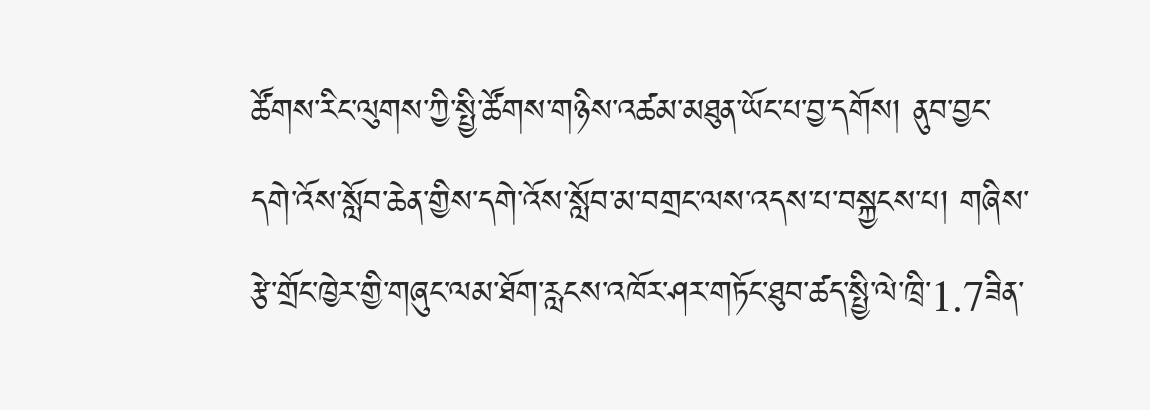ཚོགས་རིང་ལུགས་ཀྱི་སྤྱི་ཚོགས་གཉིས་འཚམ་མཐུན་ཡོང་པ་བྱ་དགོས། ནུབ་བྱང་དགེ་འོས་སློབ་ཆེན་གྱིས་དགེ་འོས་སློབ་མ་བགྲང་ལས་འདས་པ་བསྐྱངས་པ། གཞིས་རྩེ་གྲོང་ཁྱེར་གྱི་གཞུང་ལམ་ཐོག་རླངས་འཁོར་ཤར་གཏོང་ཐུབ་ཚད་སྤྱི་ལེ་ཁྲི་1.7ཟིན་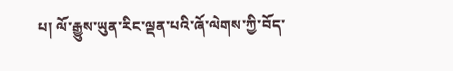པ། ལོ་རྒྱུས་ཡུན་རིང་ལྡན་པའི་ཞོ་ལེགས་ཀྱི་བོད་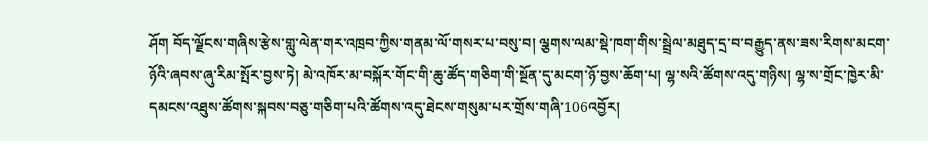ཤོག བོད་ལྗོངས་གཞིས་རྩེས་གླུ་ལེན་གར་འཁྲབ་ཀྱིས་གནམ་ལོ་གསར་པ་བསུ་བ། ལྕགས་ལམ་སྡེ་ཁག་གིས་སྦྲེལ་མཐུད་དྲ་བ་བརྒྱུད་ནས་ཟས་རིགས་མངག་ཉོའི་ཞབས་ཞུ་རིམ་སྤོར་བྱས་ཏེ། མེ་འཁོར་མ་བསྐོར་གོང་གི་ཆུ་ཚོད་གཅིག་གི་སྔོན་དུ་མངག་ཉོ་བྱས་ཆོག་པ། ལྷ་སའི་ཚོགས་འདུ་གཉིས། ལྷ་ས་གྲོང་ཁྱེར་མི་དམངས་འཐུས་ཚོགས་སྐབས་བཅུ་གཅིག་པའི་ཚོགས་འདུ་ཐེངས་གསུམ་པར་གྲོས་གཞི་106འབྱོར།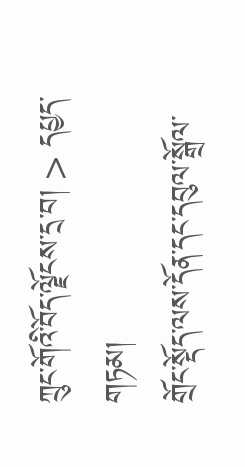ཀྲུང་གོའི་བོད་ལྗོངས་དྲ་བ། > དཔྱད་གཏམ།
གྲོང་སྡོད་ལས་དོན་དང་དབུལ་སྒྲོལ་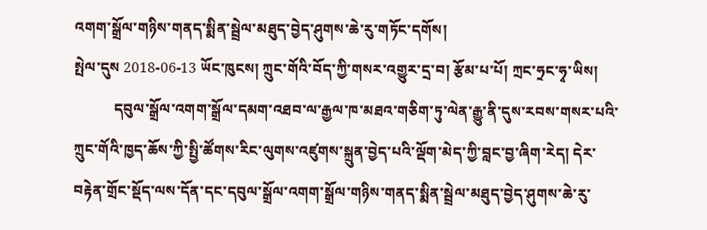འགག་སྒྲོལ་གཉིས་གནད་སྨིན་སྦྲེལ་མཐུད་བྱེད་ཤུགས་ཆེ་རུ་གཏོང་དགོས།
སྤེལ་དུས 2018-06-13 ཡོང་ཁུངས། ཀྲུང་གོའི་བོད་ཀྱི་གསར་འགྱུར་དྲ་བ། རྩོམ་པ་པོ། ཀྲང་ཧྲང་ཧྭ་ཡིས།
           དབུལ་སྒྲོལ་འགག་སྒྲོལ་དམག་འཐབ་ལ་རྒྱལ་ཁ་མཐའ་གཅིག་ཏུ་ལེན་རྒྱུ་ནི་དུས་རབས་གསར་པའི་ཀྲུང་གོའི་ཁྱད་ཆོས་ཀྱི་སྤྱི་ཚོགས་རིང་ལུགས་འཛུགས་སྐྲུན་བྱེད་པའི་ལྡོག་མེད་ཀྱི་བླང་བྱ་ཞིག་རེད། དེར་བརྟེན་གྲོང་སྡོད་ལས་དོན་དང་དབུལ་སྒྲོལ་འགག་སྒྲོལ་གཉིས་གནད་སྨིན་སྦྲེལ་མཐུད་བྱེད་ཤུགས་ཆེ་རུ་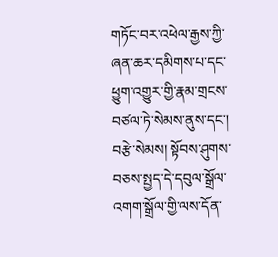གཏོང་བར་འཕེལ་རྒྱས་ཀྱི་ཞན་ཆར་དམིགས་པ་དང་ཕྱུག་འགྱུར་གྱི་རྣམ་གྲངས་བཙལ་ཏེ་སེམས་ནུས་དང་། བརྩེ་སེམས། སྟོབས་ཤུགས་བཅས་སྤྱད་དེ་དབུལ་སྒྲོལ་འགག་སྒྲོལ་གྱི་ལས་དོན་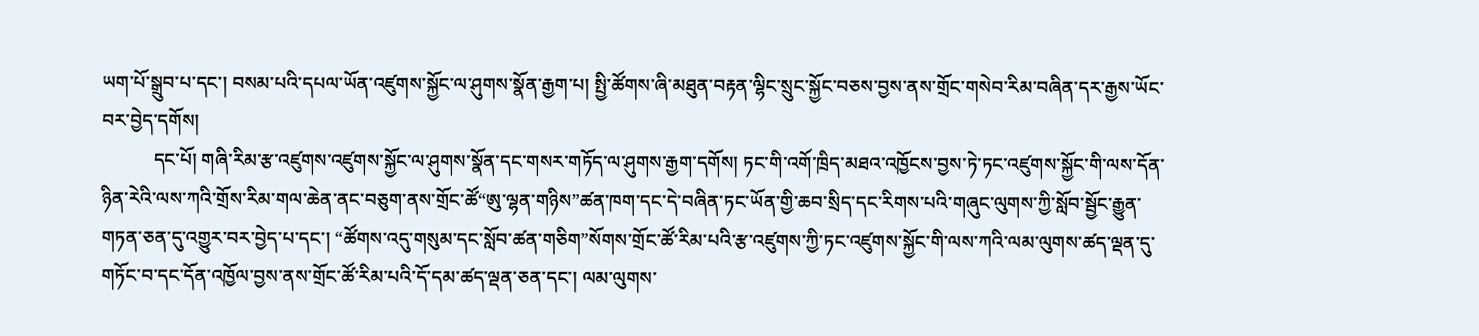ཡག་པོ་སྒྲུབ་པ་དང་། བསམ་པའི་དཔལ་ཡོན་འཛུགས་སྐྱོང་ལ་ཤུགས་སྣོན་རྒྱག་པ། སྤྱི་ཚོགས་ཞི་མཐུན་བརྟན་ལྷིང་སྲུང་སྐྱོང་བཅས་བྱས་ནས་གྲོང་གསེབ་རིམ་བཞིན་དར་རྒྱས་ཡོང་བར་བྱེད་དགོས།
           དང་པོ། གཞི་རིམ་རྩ་འཛུགས་འཛུགས་སྐྱོང་ལ་ཤུགས་སྣོན་དང་གསར་གཏོད་ལ་ཤུགས་རྒྱག་དགོས། ཏང་གི་འགོ་ཁྲིད་མཐའ་འཁྱོངས་བྱས་ཏེ་ཏང་འཛུགས་སྐྱོང་གི་ལས་དོན་ཉིན་རེའི་ལས་ཀའི་གྲོས་རིམ་གལ་ཆེན་ནང་བཅུག་ནས་གྲོང་ཚོ“ཨུ་ལྷན་གཉིས”ཚན་ཁག་དང་དེ་བཞིན་ཏང་ཡོན་གྱི་ཆབ་སྲིད་དང་རིགས་པའི་གཞུང་ལུགས་ཀྱི་སློབ་སྦྱོང་རྒྱུན་གཏན་ཅན་དུ་འགྱུར་བར་བྱེད་པ་དང་། “ཚོགས་འདུ་གསུམ་དང་སློབ་ཚན་གཅིག”སོགས་གྲོང་ཚོ་རིམ་པའི་རྩ་འཛུགས་ཀྱི་ཏང་འཛུགས་སྐྱོང་གི་ལས་ཀའི་ལམ་ལུགས་ཚད་ལྡན་དུ་གཏོང་བ་དང་དོན་འཁྱོལ་བྱས་ནས་གྲོང་ཚོ་རིམ་པའི་དོ་དམ་ཚད་ལྡན་ཅན་དང་། ལམ་ལུགས་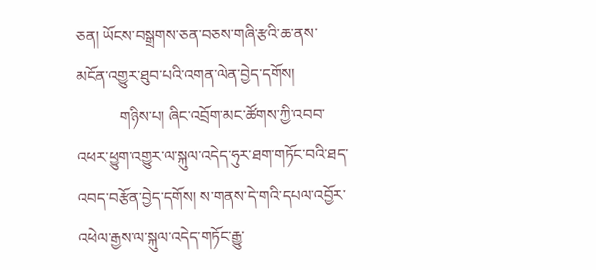ཅན། ཡོངས་བསྒྲགས་ཅན་བཅས་གཞི་རྩའི་ཆ་ནས་མངོན་འགྱུར་ཐུབ་པའི་འགན་ལེན་བྱེད་དགོས།
           གཉིས་པ། ཞིང་འབྲོག་མང་ཚོགས་ཀྱི་འབབ་འཕར་ཕྱུག་འགྱུར་ལ་སྐུལ་འདེད་ཧུར་ཐག་གཏོང་བའི་ཐད་འབད་བརྩོན་བྱེད་དགོས། ས་གནས་དེ་གའི་དཔལ་འབྱོར་འཕེལ་རྒྱས་ལ་སྐུལ་འདེད་གཏོང་རྒྱུ་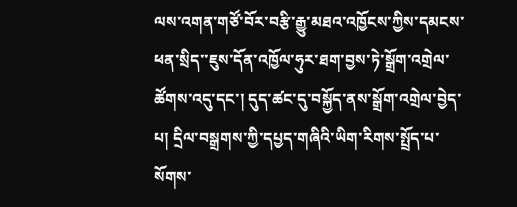ལས་འགན་གཙོ་བོར་བརྩི་རྒྱུ་མཐའ་འཁྱོངས་ཀྱིས་དམངས་ཕན་སྲིད་་ཇུས་དོན་འཁྱོལ་ཧུར་ཐག་བྱས་ཏེ་སྒྲོག་འགྲེལ་ཚོགས་འདུ་དང་། དུད་ཚང་དུ་བསྐྱོད་ནས་སྒྲོག་འགྲེལ་བྱེད་པ། དྲིལ་བསྒྲགས་ཀྱི་དཔྱད་གཞིའི་ཡིག་རིགས་སྤྲོད་པ་སོགས་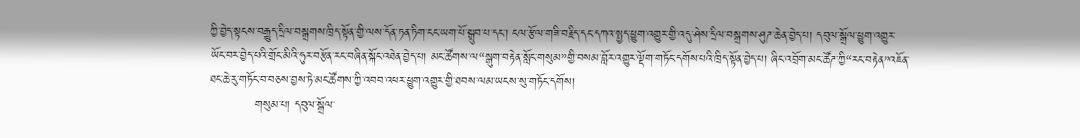ཀྱི་བྱེད་སྟངས་བརྒྱུད་དྲིལ་བསྒྲགས་ཁྲིད་སྟོན་གྱི་ལས་དོན་ཏན་ཏིག་ངང་ཡག་པོ་སྒྲུབ་པ་དང་། ངལ་རྩོལ་གཟི་བརྗིད་དང་དཀའ་སྤྱད་ཕྱུག་འགྱུར་གྱི་འདུ་ཤེས་དྲིལ་བསྒྲགས་ཤུཌ་ཆེན་བྱེད་པ། དབུལ་སྒྲོལ་ཕྱུག་འགྱུར་ཡོང་བར་བྱེད་པའི་གྲོང་མིའི་ཧུར་བརྩོན་རང་བཞིན་སྐོང་འཐེན་བྱེད་པ། མང་ཚོགས་ལ“སྒུག་བརྟེན་སློང་གསུམ”གྱི་བསམ་བློར་འགྱུར་ལྡོག་གཏོང་དགོས་པའི་ཁྲིད་སྟོན་བྱེད་པ། ཞིང་འབྲོག་མང་ཚོཌ་ཀྱི“རང་བརྟེན”འཇོན་ཐང་ཆེ་རུ་གཏོང་བ་བཅས་བྱས་ཏེ་མང་ཚོགས་ཀྱི་འབབ་འཕར་ཕྱུག་འགྱུར་གྱི་ཐབས་ལམ་ཡངས་སུ་གཏོང་དགོས།
           གསུམ་པ། དབུལ་སྒྲོལ་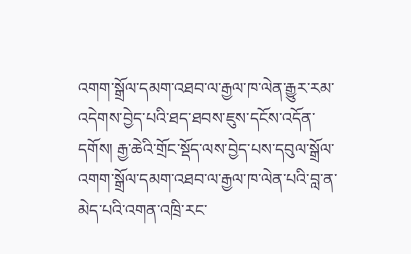འགག་སྒྲོལ་དམག་འཐབ་ལ་རྒྱལ་ཁ་ལེན་རྒྱུར་རམ་འདེགས་བྱེད་པའི་ཐད་ཐབས་ཇུས་དངོས་འདོན་དགོས། རྒྱ་ཆེའི་གྲོང་སྡོད་ལས་བྱེད་པས་དབུལ་སྒྲོལ་འགག་སྒྲོལ་དམག་འཐབ་ལ་རྒྱལ་ཁ་ལེན་པའི་བླ་ན་མེད་པའི་འགན་འཁྲི་རང་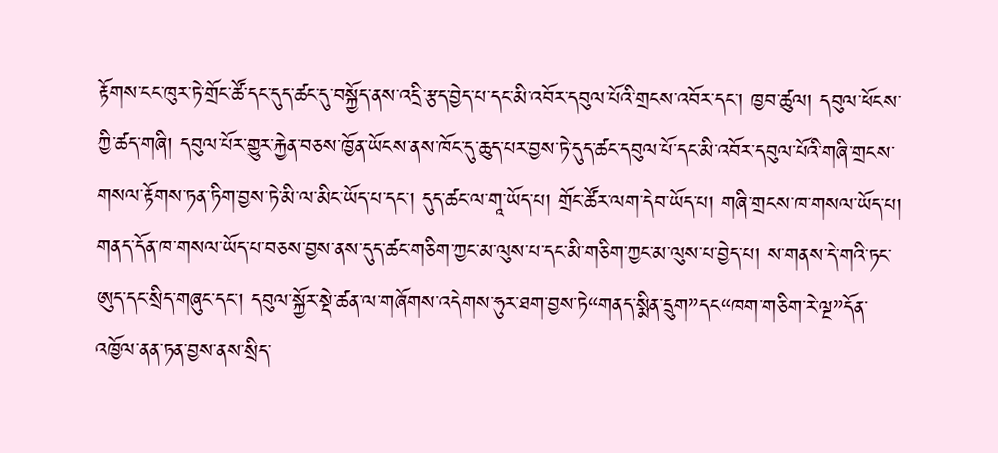རྟོགས་ངང་ཁུར་ཏེ་གྲོང་ཚོ་དང་དུད་ཚང་དུ་བསྐྱོད་ནས་འདྲི་རྩད་བྱེད་པ་དང་མི་འབོར་དབུལ་པོའི་གྲངས་འབོར་དང་། ཁྱབ་ཚུལ། དབུལ་ཕོངས་ཀྱི་ཚད་གཞི། དབུལ་པོར་གྱུར་རྐྱེན་བཅས་ཁྱོན་ཡོངས་ནས་ཁོང་དུ་ཆུད་པར་བྱས་ཏེ་དུད་ཚང་དབུལ་པོ་དང་མི་འབོར་དབུལ་པོའི་གཞི་གྲངས་གསལ་རྟོགས་ཏན་ཏིག་བྱས་ཏེ་མི་ལ་མིང་ཡོད་པ་དང་། དུད་ཚང་ལ་གཱ་ཡོད་པ། གྲོང་ཚོར་ལག་དེབ་ཡོད་པ། གཞི་གྲངས་ཁ་གསལ་ཡོད་པ། གནད་དོན་ཁ་གསལ་ཡོད་པ་བཅས་བྱས་ནས་དུད་ཚང་གཅིག་ཀྱང་མ་ལུས་པ་དང་མི་གཅིག་ཀྱང་མ་ལུས་པ་བྱེད་པ། ས་གནས་དེ་གའི་ཏང་ཨུད་དང་སྲིད་གཞུང་དང་། དབུལ་སྐྱོར་སྡེ་ཚན་ལ་གཞོགས་འདེགས་ཧུར་ཐག་བྱས་ཏེ“གནད་སྨིན་དྲུག”དང“ཁག་གཅིག་རེ་ལྔ”དོན་འཁྱོལ་ནན་ཏན་བྱས་ནས་སྲིད་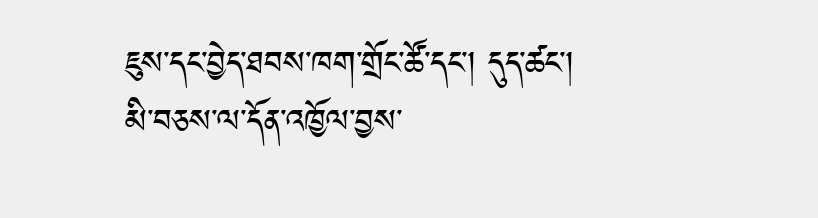ཇུས་དང་བྱེད་ཐབས་ཁག་གྲོང་ཚོ་དང་། དུད་ཚང་། མི་བཅས་ལ་དོན་འཁྱོལ་བྱས་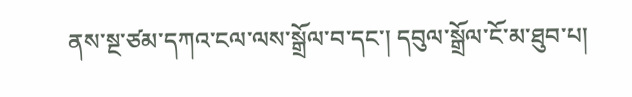ནས་སྔ་ཙམ་དཀའ་ངལ་ལས་སྒྲོལ་བ་དང་། དབུལ་སྒྲོལ་ངོ་མ་ཐུབ་པ།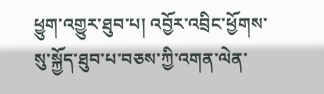ཕྱུག་འགྱུར་ཐུབ་པ། འབྱོར་འབྲིང་ཕྱོགས་སུ་སྐྱོད་ཐུབ་པ་བཅས་ཀྱི་འགན་ལེན་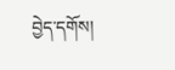བྱེད་དགོས།